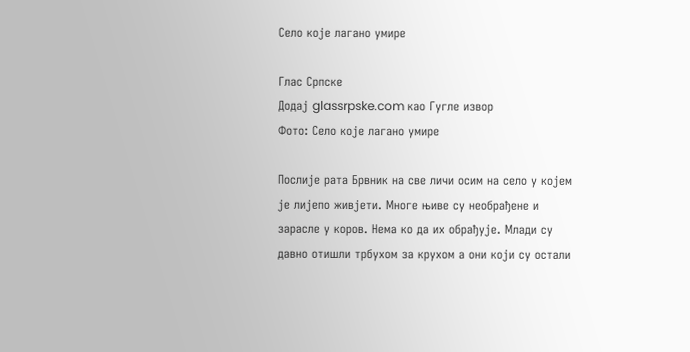Село које лагано умире

Глас Српске
Додај glassrpske.com као Гугле извор
Фото: Село које лагано умире

Послије рата Брвник на све личи осим на село у којем је лијепо живјети. Многе њиве су необрађене и зарасле у коров. Нема ко да их обрађује. Млади су давно отишли трбухом за крухом а они који су остали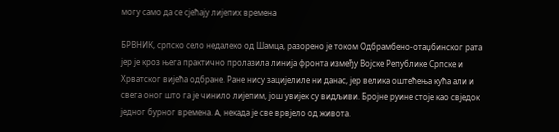могу само да се сјећају лијепих времена

БРВНИК, српско село недалеко од Шамца, разорено је током Одбрамбено-отаџбинског рата јер је кроз њега практично пролазила линија фронта између Војске Републике Српске и Хрватског вијећа одбране. Ране нису зацијелиле ни данас, јер велика оштећења кућа али и свега оног што га је чинило лијепим, још увијек су видљиви. Бројне руине стоје као свједок једног бурног времена. A, некада је све врвјело од живота.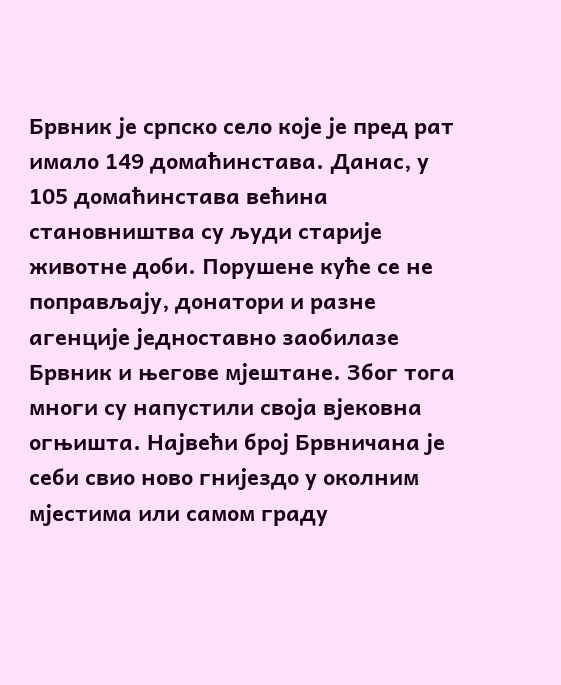Брвник је српско село које је пред рат имало 149 домаћинстава. Данас, у 105 домаћинстава већина становништва су људи старије животне доби. Порушене куће се не поправљају, донатори и разне агенције једноставно заобилазе Брвник и његове мјештане. Због тога многи су напустили своја вјековна огњишта. Највећи број Брвничана је себи свио ново гнијездо у околним мјестима или самом граду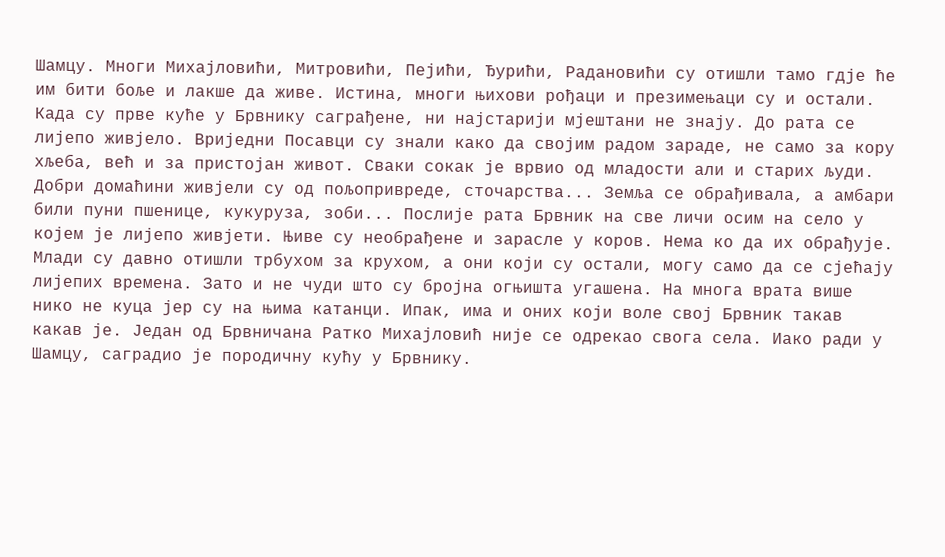Шамцу. Многи Михајловићи, Митровићи, Пејићи, Ђурићи, Радановићи су отишли тамо гдје ће им бити боље и лакше да живе. Истина, многи њихови рођаци и презимењаци су и остали. Када су прве куће у Брвнику саграђене, ни најстарији мјештани не знају. До рата се лијепо живјело. Вриједни Посавци су знали како да својим радом зараде, не само за кору хљеба, већ и за пристојан живот. Сваки сокак је врвио од младости али и старих људи. Добри домаћини живјели су од пољопривреде, сточарства... Земља се обрађивала, а амбари били пуни пшенице, кукуруза, зоби... Послије рата Брвник на све личи осим на село у којем је лијепо живјети. Њиве су необрађене и зарасле у коров. Нема ко да их обрађује. Млади су давно отишли трбухом за крухом, а они који су остали, могу само да се сјећају лијепих времена. Зато и не чуди што су бројна огњишта угашена. На многа врата више нико не куца јер су на њима катанци. Ипак, има и оних који воле свој Брвник такав какав је. Један од Брвничана Ратко Михајловић није се одрекао свога села. Иако ради у Шамцу, саградио је породичну кућу у Брвнику.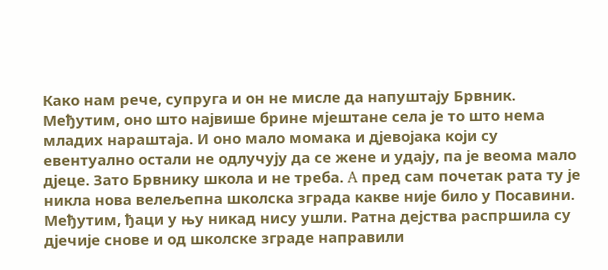Како нам рече, супруга и он не мисле да напуштају Брвник. Међутим, оно што највише брине мјештане села је то што нема младих нараштаја. И оно мало момака и дјевојака који су евентуално остали не одлучују да се жене и удају, па је веома мало дјеце. Зато Брвнику школа и не треба. A пред сам почетак рата ту је никла нова велељепна школска зграда какве није било у Посавини. Међутим, ђаци у њу никад нису ушли. Ратна дејства распршила су дјечије снове и од школске зграде направили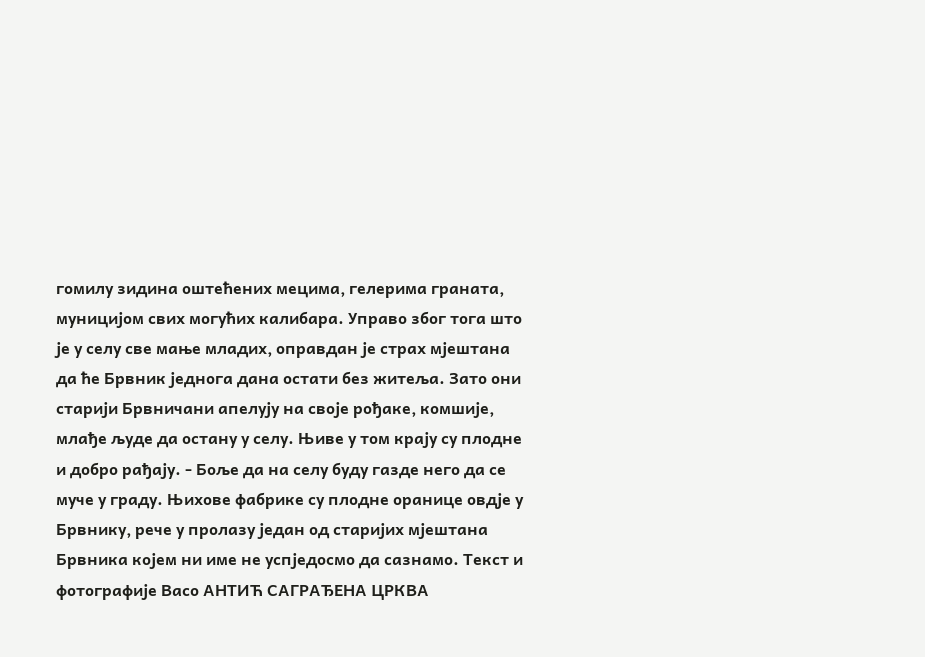гомилу зидина оштећених мецима, гелерима граната, муницијом свих могућих калибара. Управо због тога што је у селу све мање младих, оправдан је страх мјештана да ће Брвник једнога дана остати без житеља. Зато они старији Брвничани апелују на своје рођаке, комшије, млађе људе да остану у селу. Њиве у том крају су плодне и добро рађају. - Боље да на селу буду газде него да се муче у граду. Њихове фабрике су плодне оранице овдје у Брвнику, рече у пролазу један од старијих мјештана Брвника којем ни име не успједосмо да сазнамо. Текст и фотографије Васо AНТИЋ СAГРAЂЕНA ЦРКВA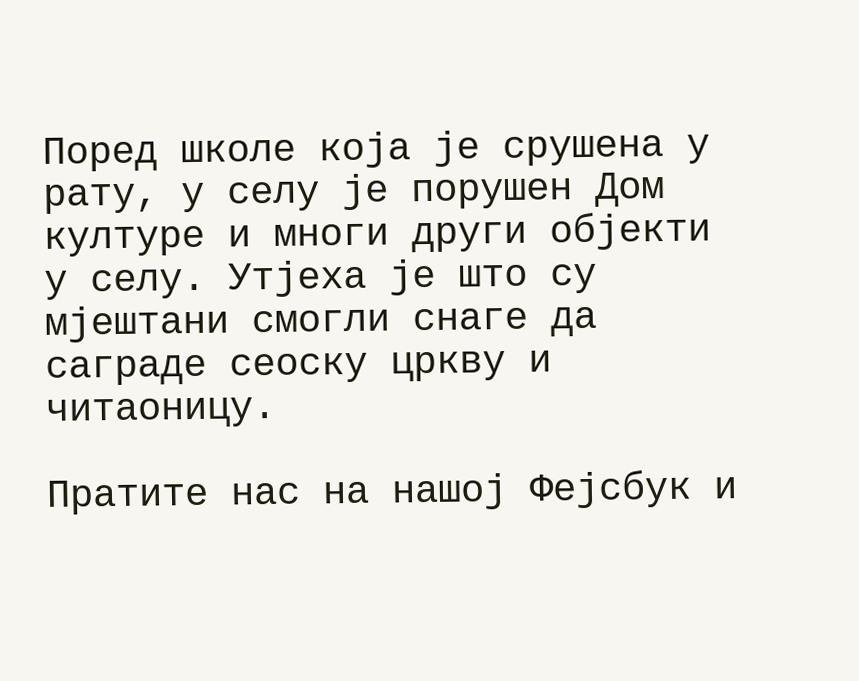Поред школе која је срушена у рату, у селу је порушен Дом културе и многи други објекти у селу. Утјеха је што су мјештани смогли снаге да саграде сеоску цркву и читаоницу.

Пратите нас на нашој Фејсбук и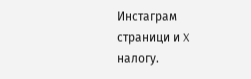Инстаграм страници и X налогу.